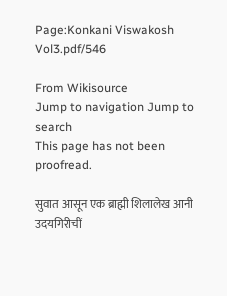Page:Konkani Viswakosh Vol3.pdf/546

From Wikisource
Jump to navigation Jump to search
This page has not been proofread.

सुवात आसून एक ब्राह्मी शिलालेख आनी उदयगिरीचीं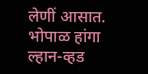लेणीं आसात. भोपाळ हांगा ल्हान-व्हड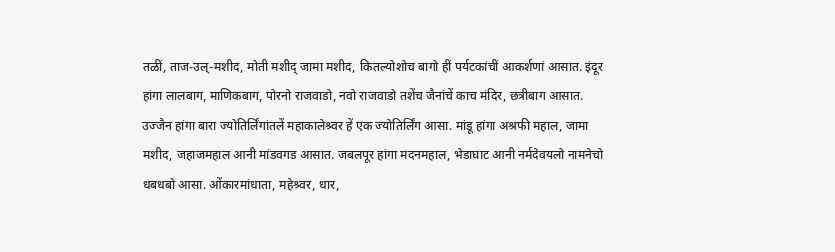तळीं, ताज-उल्-मशीद, मोती मशीद् जामा मशीद, कितल्योशोच बागो हीं पर्यटकांचीं आकर्शणां आसात. इंदूर हांगा लालबाग, माणिकबाग, पोरनो राजवाडो, नवो राजवाडो तशेंच जैनांचें काच मंदिर, छत्रीबाग आसात. उज्जैन हांगा बारा ज्योतिर्लिंगांतलें महाकालेश्र्वर हें एक ज्योतिर्लिंग आसा. मांडू हांगा अश्रफी महाल, जामा मशीद, जहाजमहाल आनी मांडवगड आसात. जबलपूर हांगा मदनमहाल, भेडाघाट आनी नर्मदेवयलो नामनेचो धबधबो आसा. ओंकारमांधाता, महेश्र्वर, धार,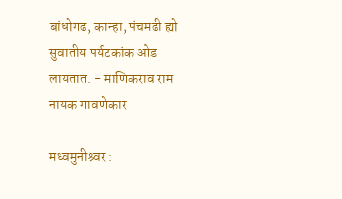बांधोगढ, कान्हा, पंचमढी ह्यो सुवातीय पर्यटकांक ओड लायतात. - माणिकराव राम नायक गावणेकार

मध्वमुनीश्र्वर :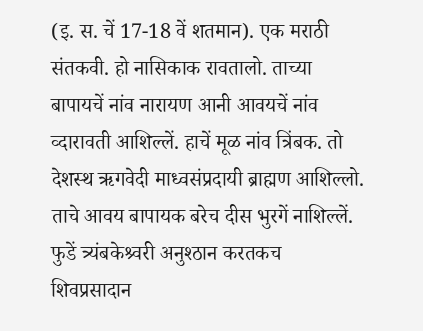(इ. स. चें 17-18 वें शतमान). एक मराठी संतकवी. हो नासिकाक रावतालो. ताच्या बापायचें नांव नारायण आनी आवयचें नांव व्दारावती आशिल्लें. हाचें मूळ नांव त्रिंबक. तो देशस्थ ऋगवेदी माध्वसंप्रदायी ब्राह्मण आशिल्लो. ताचे आवय बापायक बरेच दीस भुरगें नाशिल्लें. फुडें त्र्यंबकेश्र्वरी अनुश्ठान करतकच शिवप्रसादान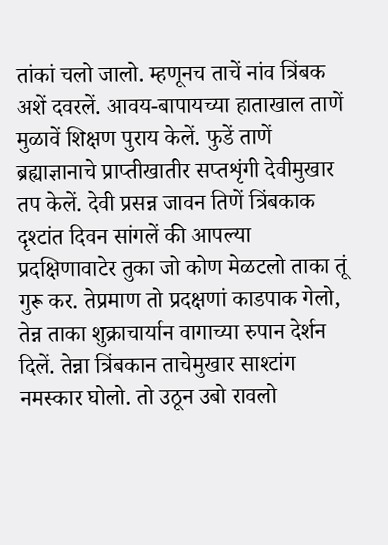तांकां चलो जालो. म्हणूनच ताचें नांव त्रिंबक अशें दवरलें. आवय-बापायच्या हाताखाल ताणें मुळावें शिक्षण पुराय केलें. फुडें ताणें ब्रह्याज्ञानाचे प्राप्तीखातीर सप्तशृंगी देवीमुखार तप केलें. देवी प्रसन्न जावन तिणें त्रिंबकाक दृश्टांत दिवन सांगलें की आपल्या प्रदक्षिणावाटेर तुका जो कोण मेळटलो ताका तूं गुरू कर. तेप्रमाण तो प्रदक्षणां काडपाक गेलो, तेन्न ताका शुक्राचार्यान वागाच्या रुपान देर्शन दिलें. तेन्ना त्रिंबकान ताचेमुखार साश्टांग नमस्कार घोलो. तो उठून उबो रावलो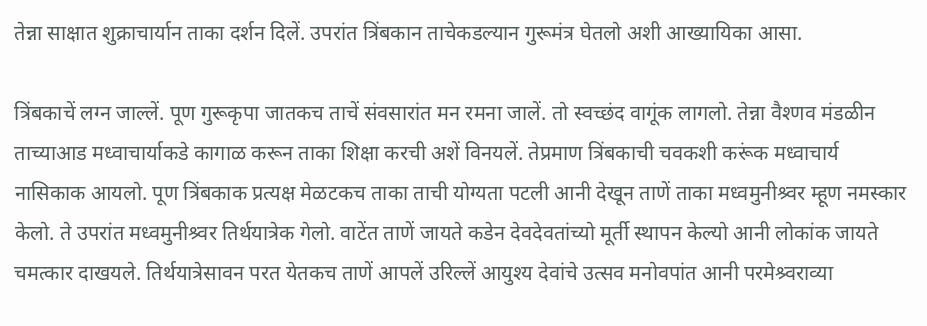तेन्ना साक्षात शुक्राचार्यान ताका दर्शन दिलें. उपरांत त्रिंबकान ताचेकडल्यान गुरूमंत्र घेतलो अशी आख्यायिका आसा.

त्रिंबकाचें लग्न जाल्लें. पूण गुरूकृपा जातकच ताचें संवसारांत मन रमना जालें. तो स्वच्छंद वागूंक लागलो. तेन्ना वैश्णव मंडळीन ताच्याआड मध्वाचार्याकडे कागाळ करून ताका शिक्षा करची अशें विनयलें. तेप्रमाण त्रिंबकाची चवकशी करूंक मध्वाचार्य नासिकाक आयलो. पूण त्रिंबकाक प्रत्यक्ष मेळटकच ताका ताची योग्यता पटली आनी देखून ताणें ताका मध्वमुनीश्र्वर म्हूण नमस्कार केलो. ते उपरांत मध्वमुनीश्र्वर तिर्थयात्रेक गेलो. वाटेंत ताणें जायते कडेन देवदेवतांच्यो मूर्ती स्थापन केल्यो आनी लोकांक जायते चमत्कार दाखयले. तिर्थयात्रेसावन परत येतकच ताणें आपलें उरिल्लें आयुश्य देवांचे उत्सव मनोवपांत आनी परमेश्र्वराव्या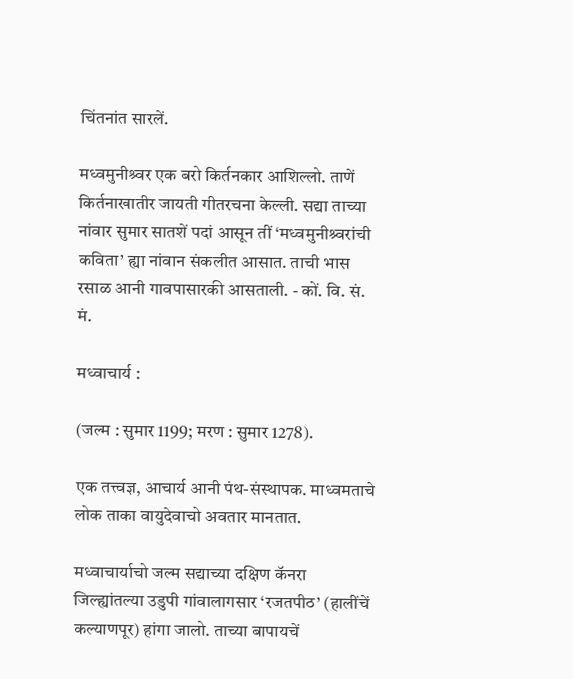चिंतनांत सारलें.

मध्वमुनीश्र्वर एक बरो किर्तनकार आशिल्लो. ताणें किर्तनाखातीर जायती गीतरचना केल्ली. सद्या ताच्या नांवार सुमार सातशें पदां आसून तीं ‘मध्वमुनीश्र्वरांची कविता’ ह्या नांवान संकलीत आसात. ताची भास रसाळ आनी गावपासारकी आसताली. - कों. वि. सं. मं.

मध्वाचार्य :

(जल्म : सुमार 1199; मरण : सुमार 1278).

एक तत्त्वज्ञ, आचार्य आनी पंथ-संस्थापक. माध्वमताचे लोक ताका वायुदेवाचो अवतार मानतात.

मध्वाचार्याचो जल्म सद्याच्या दक्षिण कॅनरा जिल्ह्यांतल्या उडुपी गांवालागसार ‘रजतपीठ’ (हालींचें कल्याणपूर) हांगा जालो. ताच्या बापायचें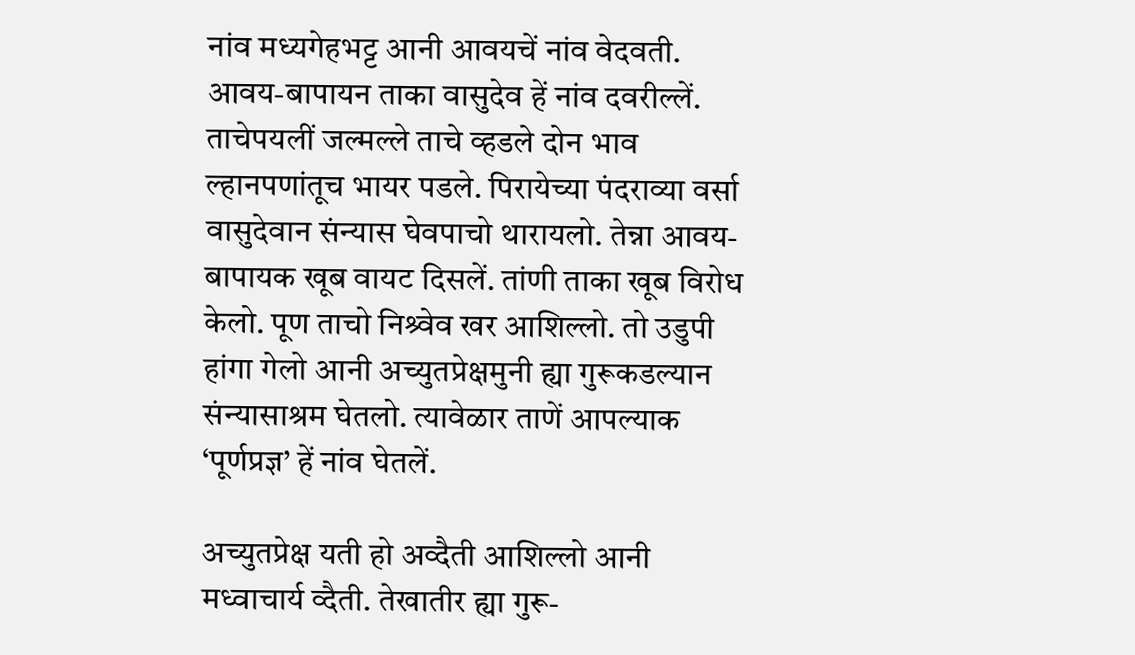नांव मध्यगेहभट्ट आनी आवयचें नांव वेदवती. आवय-बापायन ताका वासुदेव हें नांव दवरील्लें. ताचेपयलीं जल्मल्ले ताचे व्हडले दोन भाव ल्हानपणांतूच भायर पडले. पिरायेच्या पंदराव्या वर्सा वासुदेवान संन्यास घेवपाचो थारायलो. तेन्ना आवय-बापायक खूब वायट दिसलें. तांणी ताका खूब विरोध केलो. पूण ताचो निश्र्वेव खर आशिल्लो. तो उडुपी हांगा गेलो आनी अच्युतप्रेक्षमुनी ह्या गुरूकडल्यान संन्यासाश्रम घेतलो. त्यावेळार ताणें आपल्याक ‘पूर्णप्रज्ञ’ हें नांव घेतलें.

अच्युतप्रेक्ष यती हो अव्दैती आशिल्लो आनी मध्वाचार्य व्दैती. तेखातीर ह्या गुरू-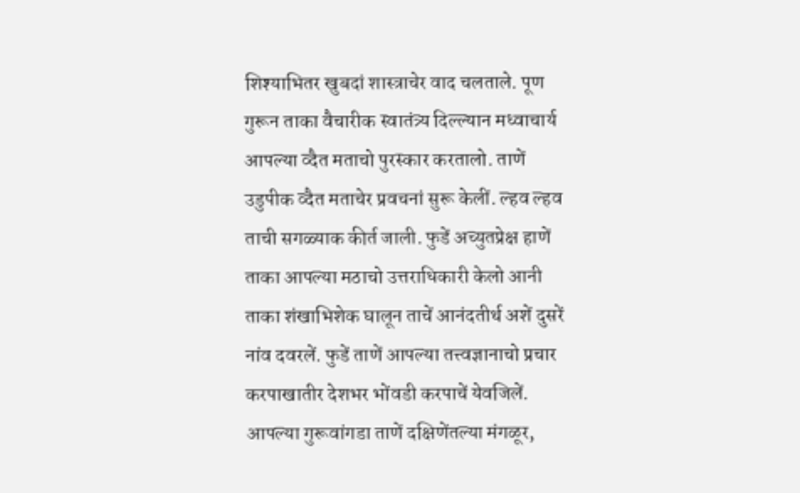शिश्याभितर खुबदां शास्त्राचेर वाद चलताले. पूण गुरून ताका वैचारीक स्वातंत्र्य दिल्ल्यान मध्वाचार्य आपल्या व्दैत मताचो पुरस्कार करतालो. ताणें उडुपीक व्दैत मताचेर प्रवचनां सुरू केलीं. ल्हव ल्हव ताची सगळ्याक कीर्त जाली. फुडें अच्युतप्रेक्ष हाणें ताका आपल्या मठाचो उत्तराधिकारी केलो आनी ताका शंखाभिशेक घालून ताचें आनंदतीर्थ अशें दुसरें नांव दवरलें. फुडें ताणें आपल्या तत्त्वज्ञानाचो प्रचार करपाखातीर देशभर भोंवडी करपाचें येवजिलें. आपल्या गुरूवांगडा ताणें दक्षिणेंतल्या मंगळूर,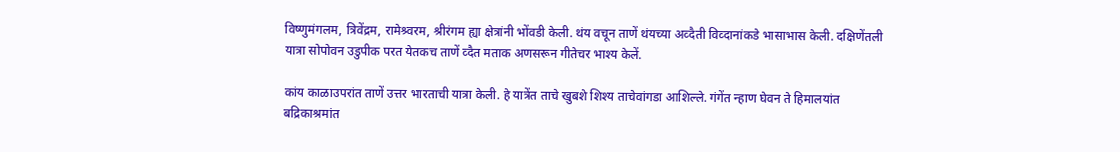विष्णुमंगलम, त्रिवेंद्रम, रामेश्र्वरम, श्रीरंगम ह्या क्षेत्रांनी भोंवडी केली. थंय वचून ताणें थंयच्या अव्दैती विव्दानांकडे भासाभास केली. दक्षिणेंतली यात्रा सोपोवन उडुपीक परत येतकच ताणें व्दैत मताक अणसरून गीतेचर भाश्य केलें.

कांय काळाउपरांत ताणें उत्तर भारताची यात्रा केली. हे यात्रेंत ताचे खुबशे शिश्य ताचेवांगडा आशिल्ले. गंगेंत न्हाण घेवन ते हिमालयांत बद्रिकाश्रमांत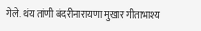गेले. थंय तांणी बंदरीनारायणा मुखार गीताभाश्य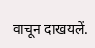वाचून दाखयलें.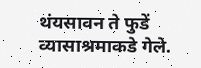थंयसावन ते फुडें व्यासाश्रमाकडे गेले.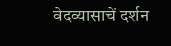वेदव्यासाचें दर्शन